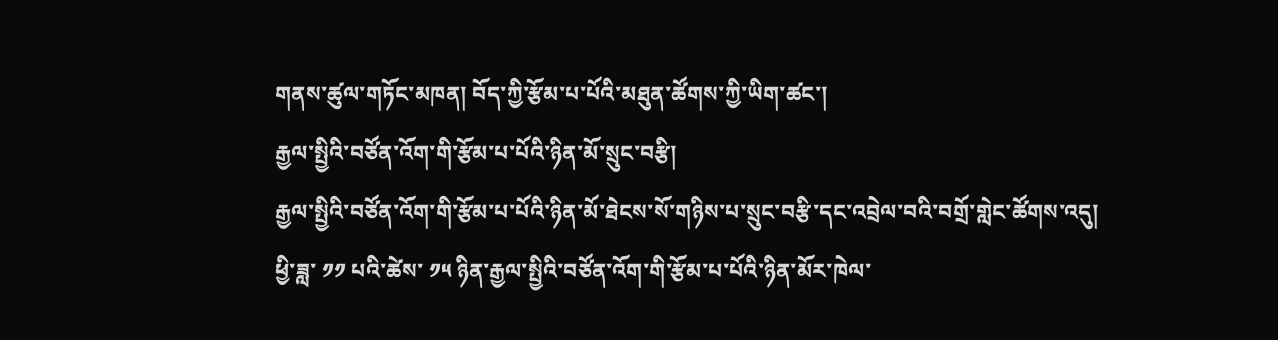གནས་ཚུལ་གཏོང་མཁན། བོད་ཀྱི་རྩོམ་པ་པོའི་མཐུན་ཚོགས་ཀྱི་ཡིག་ཚང་།
རྒྱལ་སྤྱིའི་བཙོན་འོག་གི་རྩོམ་པ་པོའི་ཉིན་མོ་སྲུང་བརྩི།
རྒྱལ་སྤྱིའི་བཙོན་འོག་གི་རྩོམ་པ་པོའི་ཉིན་མོ་ཐེངས་སོ་གཉིས་པ་སྲུང་བརྩི་དང་འབྲེལ་བའི་བགྲོ་གླེང་ཚོགས་འདུ།
ཕྱི་ཟླ་ ༡༡ པའི་ཚེས་ ༡༥ ཉིན་རྒྱལ་སྤྱིའི་བཙོན་འོག་གི་རྩོམ་པ་པོའི་ཉིན་མོར་ཁེལ་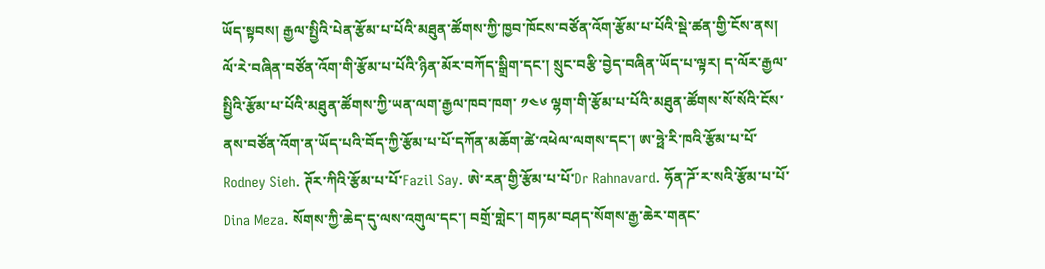ཡོད་སྟབས། རྒྱལ་སྤྱིའི་པེན་རྩོམ་པ་པོའི་མཐུན་ཚོགས་ཀྱི་ཁྱབ་ཁོངས་བཙོན་འོག་རྩོམ་པ་པོའི་སྡེ་ཚན་གྱི་ངོས་ནས། ལོ་རེ་བཞིན་བཙོན་འོག་གི་རྩོམ་པ་པོའི་ཉིན་མོར་བཀོད་སྒྲིག་དང་། སྲུང་བརྩི་བྱེད་བཞིན་ཡོད་པ་ལྟར། ད་ལོར་རྒྱལ་སྤྱིའི་རྩོམ་པ་པོའི་མཐུན་ཚོགས་ཀྱི་ཡན་ལག་རྒྱལ་ཁབ་ཁག་ ༡༤༦ ལྷག་གི་རྩོམ་པ་པོའི་མཐུན་ཚོགས་སོ་སོའི་ངོས་ནས་བཙོན་འོག་ན་ཡོད་པའི་བོད་ཀྱི་རྩོམ་པ་པོ་དཀོན་མཆོག་ཚེ་འཕེལ་ལགས་དང་། ཨ་ཧྥེ་རི་ཁའི་རྩོམ་པ་པོ་Rodney Sieh. ཊོར་ཀིའི་རྩོམ་པ་པོ་Fazil Say. ཨེ་རན་གྱི་རྩོམ་པ་པོ་Dr Rahnavard. ཧོན་ཌོ་ར་སའི་རྩོམ་པ་པོ་Dina Meza. སོགས་ཀྱི་ཆེད་དུ་ལས་འགུལ་དང་། བགྲོ་གླེང་། གཏམ་བཤད་སོགས་རྒྱ་ཆེར་གནང་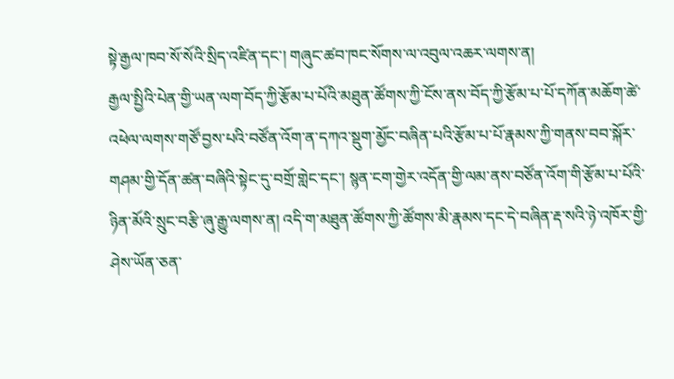སྟེ་རྒྱལ་ཁབ་སོ་སོའི་སྲིད་འཛིན་དང་། གཞུང་ཚབ་ཁང་སོགས་ལ་འབུལ་འཆར་ལགས་ན།
རྒྱལ་སྤྱིའི་པེན་གྱི་ཡན་ལག་བོད་ཀྱི་རྩོམ་པ་པོའི་མཐུན་ཚོགས་ཀྱི་ངོས་ནས་བོད་ཀྱི་རྩོམ་པ་པོ་དཀོན་མཆོག་ཚེ་འཕེལ་ལགས་གཙོ་བྱས་པའི་བཙོན་འོག་ན་དཀའ་སྡུག་མྱོང་བཞིན་པའི་རྩོམ་པ་པོ་རྣམས་ཀྱི་གནས་བབ་སྐོར་གཤམ་གྱི་དོན་ཚན་བཞིའི་སྟེང་དུ་བགྲོ་གླེང་དང་། སྙན་ངག་གྱེར་འདོན་གྱི་ལམ་ནས་བཙོན་འོག་གི་རྩོམ་པ་པོའི་ཉིན་མོའི་སྲུང་བརྩི་ཞུ་རྒྱུ་ལགས་ན། འདི་ག་མཐུན་ཚོགས་ཀྱི་ཚོགས་མི་རྣམས་དང་དེ་བཞིན་རྡ་སའི་ཉེ་འཁོར་གྱི་ཤེས་ཡོན་ཅན་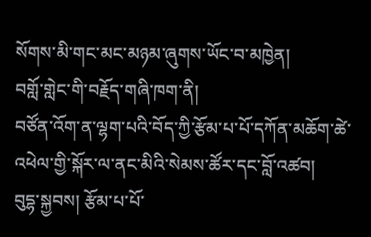སོགས་མི་གང་མང་མཉམ་ཞུགས་ཡོང་བ་མཁྱེན།
བགློ་གླེང་གི་བརྗོད་གཞི་ཁག་ནི།
བཙོན་འོག་ན་ལྷག་པའི་བོད་ཀྱི་རྩོམ་པ་པོ་དཀོན་མཆོག་ཚེ་འཕེལ་གྱི་སྐོར་ལ་ནང་མིའི་སེམས་ཚོར་དང་བློ་འཚབ།
བུདྷ་སྐྱབས། རྩོམ་པ་པོ་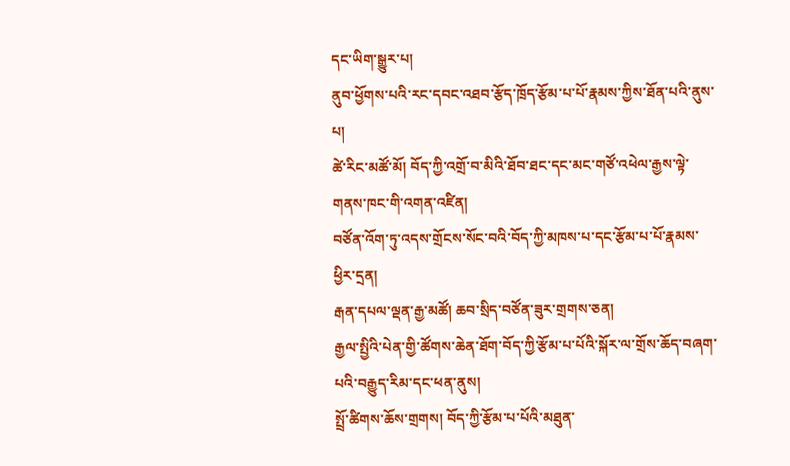དང་ཡིག་སྒྱུར་པ།
ནུབ་ཕྱོགས་པའི་རང་དབང་འཐབ་རྩོད་ཁྲོད་རྩོམ་པ་པོ་རྣམས་ཀྱིས་ཐོན་པའི་ནུས་པ།
ཚེ་རིང་མཚོ་མོ། བོད་ཀྱི་འགྲོ་བ་མིའི་ཐོབ་ཐང་དང་མང་གཙོ་འཕེལ་རྒྱས་ལྟེ་གནས་ཁང་གི་འགན་འཛིན།
བཙོན་འོག་ཏུ་འདས་གྲོངས་སོང་བའི་བོད་ཀྱི་མཁས་པ་དང་རྩོམ་པ་པོ་རྣམས་ཕྱིར་དྲན།
རྒན་དཔལ་ལྡན་རྒྱ་མཚོ། ཆབ་སྲིད་བཙོན་ཟུར་གྲགས་ཅན།
རྒྱལ་སྤྱིའི་པེན་གྱི་ཚོགས་ཆེན་ཐོག་བོད་ཀྱི་རྩོམ་པ་པོའི་སྐོར་ལ་གྲོས་ཆོད་བཞག་པའི་བརྒྱུད་རིམ་དང་ཕན་ནུས།
སྤྲོ་ཚིགས་ཆོས་གྲགས། བོད་ཀྱི་རྩོམ་པ་པོའི་མཐུན་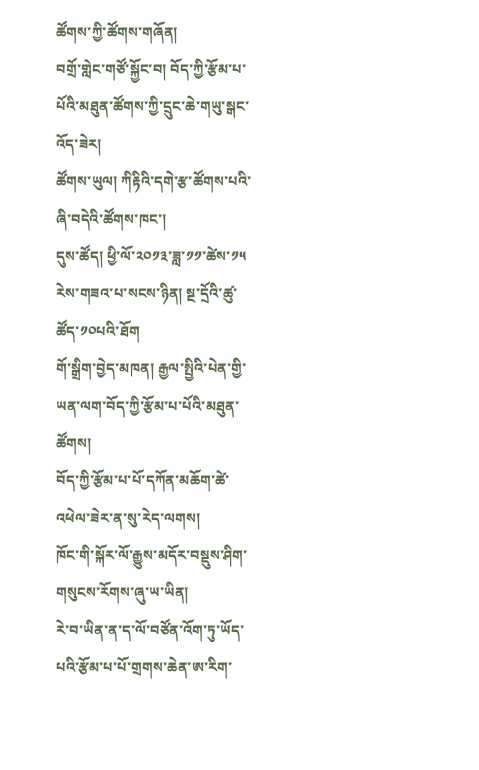ཚོགས་ཀྱི་ཚོགས་གཞོན།
བགྲོ་གླེང་གཙོ་སྐྱོང་བ། བོད་ཀྱི་རྩོམ་པ་པོའི་མཐུན་ཚོགས་ཀྱི་དྲུང་ཆེ་གཡུ་སྒང་འོད་ཟེར།
ཚོགས་ཡུལ། ཀིརྟིའི་དགེ་རྩ་ཚོགས་པའི་ཞི་བདེའི་ཚོགས་ཁང་།
དུས་ཚོད། ཕྱི་ལོ་༢༠༡༣་ཟླ་༡༡་ཚེས་༡༥ རེས་གཟའ་པ་སངས་ཉིན། སྔ་དྲོའི་ཚུ་ཚོད་༡༠པའི་ཐོག
གོ་སྒྲིག་བྱེད་མཁན། རྒྱལ་སྤྱིའི་པེན་གྱི་ཡན་ལག་བོད་ཀྱི་རྩོམ་པ་པོའི་མཐུན་ཚོགས།
བོད་ཀྱི་རྩོམ་པ་པོ་དཀོན་མཆོག་ཚེ་འཕེལ་ཟེར་ན་སུ་རེད་ལགས།
ཁོང་གི་སྐོར་ལོ་རྒྱུས་མདོར་བསྡུས་ཤིག་གསུངས་རོགས་ཞུ་ཡ་ཡིན།
རེ་བ་ཡིན་ན་ད་ལོ་བཙོན་འོག་ཏུ་ཡོད་པའི་རྩོམ་པ་པོ་གྲགས་ཆེན་ཨ་རིག་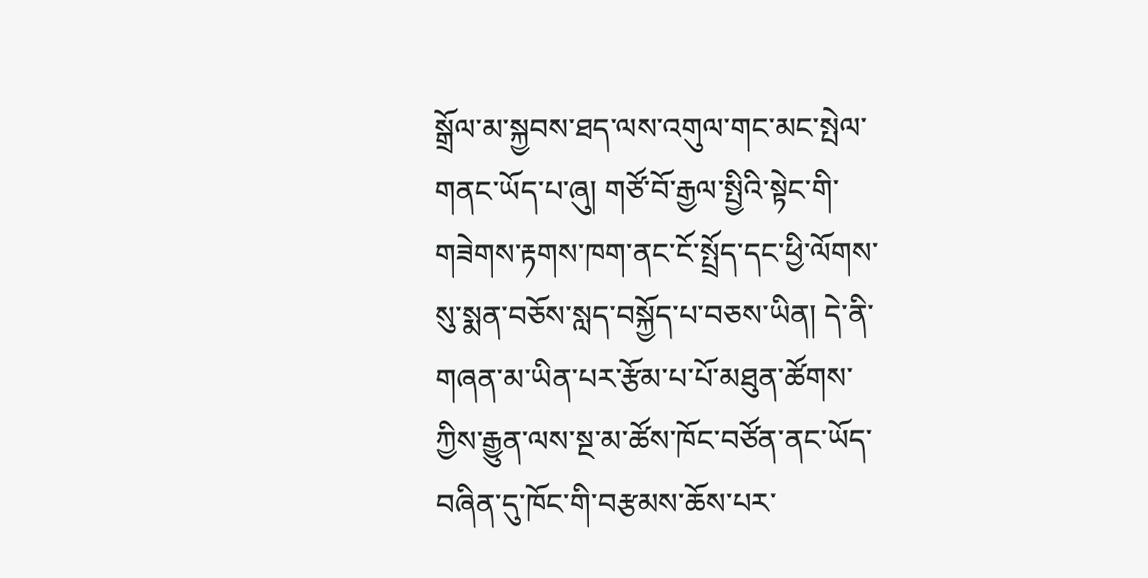སྒྲོལ་མ་སྐྱབས་ཐད་ལས་འགུལ་གང་མང་སྤེལ་གནང་ཡོད་པ་ཞུ། གཙོ་བོ་རྒྱལ་སྤྱིའི་སྟེང་གི་གཟེགས་རྟགས་ཁག་ནང་ངོ་སྤྲོད་དང་ཕྱི་ལོགས་སུ་སྨན་བཅོས་སླད་བསྐྱོད་པ་བཅས་ཡིན། དེ་ནི་གཞན་མ་ཡིན་པར་རྩོམ་པ་པོ་མཐུན་ཚོགས་ཀྱིས་རྒྱུན་ལས་སྔ་མ་ཚོས་ཁོང་བཙོན་ནང་ཡོད་བཞིན་དུ་ཁོང་གི་བརྩམས་ཆོས་པར་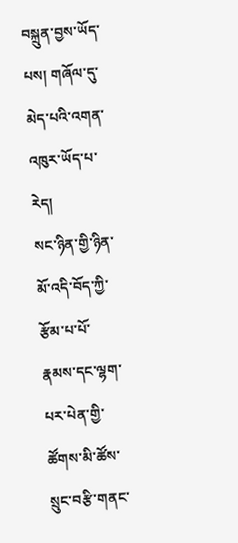བསྐྲུན་བྱས་ཡོད་པས། གཞོལ་དུ་མེད་པའི་འགན་འཁུར་ཡོད་པ་རེད།
སང་ཉིན་གྱི་ཉིན་མོ་འདི་བོད་ཀྱི་རྩོམ་པ་པོ་རྣམས་དང་ལྷག་པར་པེན་གྱི་ཚོགས་མི་ཚོས་སྲུང་བརྩི་གནང་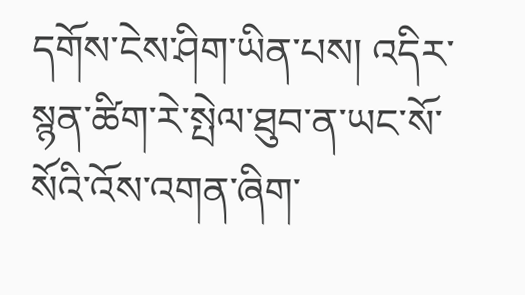དགོས་ངེས་ཤིག་ཡིན་པས། འདིར་སྙན་ཚིག་རེ་སྤེལ་ཐུབ་ན་ཡང་སོ་སོའི་འོས་འགན་ཞིག་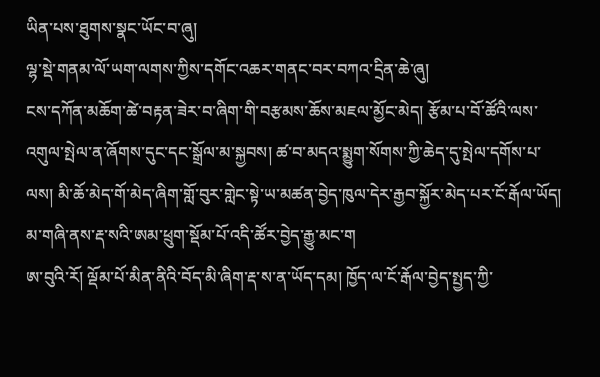ཡིན་པས་ཐུགས་སྣང་ཡོང་བ་ཞུ།
ལྷ་སྡེ་གནམ་ལོ་ཡག་ལགས་ཀྱིས་དགོང་འཆར་གནང་བར་བཀའ་དྲིན་ཆེ་ཞུ།
ངས་དཀོན་མཆོག་ཚེ་བརྟན་ཟེར་བ་ཞིག་གི་བརྩམས་ཆོས་མཇལ་མྱོང་མེད། རྩོམ་པ་བོ་ཚོའི་ལས་འགུལ་སྤེལ་ན་ཞོགས་དུང་དང་སྒྲོལ་མ་སྐྱབས། ཚ་བ་མདའ་སྨྱུག་སོགས་ཀྱི་ཆེད་དུ་སྤེལ་དགོས་པ་ལས། མི་ཆོ་མེད་གོ་མེད་ཞིག་གློ་བུར་གླེང་སྟེ་ཡ་མཚན་བྱེད་ཁུལ་དེར་རྒྱབ་སྐྱོར་མེད་པར་ངོ་རྒོལ་ཡོད། མ་གཞི་ནས་རྡ་སའི་ཨམ་ཕྲུག་སྡོམ་པོ་འདི་ཚོར་བྱེད་རྒྱུ་མང་ག
ཨ་བུའི་རོ། ལྡོམ་པོ་མིན་ནིའི་བོད་མི་ཞིག་རྡ་ས་ན་ཡོད་དམ། ཁྱོད་ལ་ངོ་རྒོལ་བྱེད་སྤྱད་ཀྱི་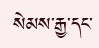སེམས་རྒྱ་དང་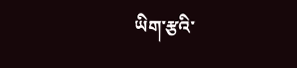ཡིག་རྩའི་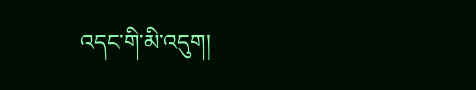འདང་གི་མི་འདུག།